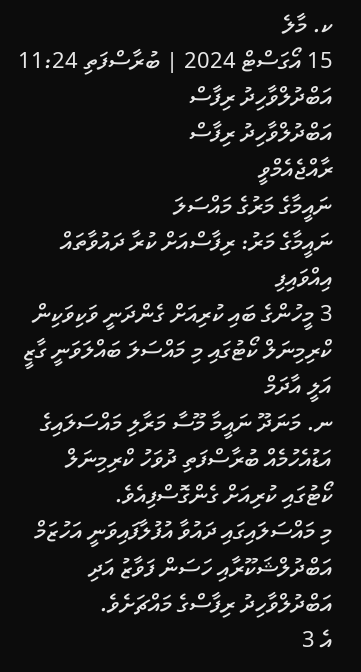ކ. މާލެ
15 އޯގަސްޓް 2024 | ބުރާސްފަތި 11:24
އަބްދުލްވާހިދު ރިފާސް
އަބްދުލްވާހިދު ރިފާސް
ރާއްޖެއެމްވީ
ނައީމާގެ މަރުގެ މައްސަލަ
ނައީމާގެ މަރު: ރިފާސްއަށް ކުރާ ދައުވާތައް އިއްވައިފި
3 މީހުންގެ ބައި ކުރިއަށް ގެންދަނީ ވަކިވަކިން
ކްރިމިނަލް ކޯޓުގައި މި މައްސަލަ ބައްލަވަނީ ގާޒީ އަލީ އާދަމް
ނ. މަނަދޫ ނައީމާ މޫސާ މަރާލި މައްސަލައިގެ އަޑުއެހުމެއް ބުރާސްފަތި ދުވަހު ކްރިމިނަލް ކޯޓުގައި ކުރިއަށް ގެންގޮސްފިއެވެ.
މި މައްސަލައިގައި ދައުވާ އުފުލާފައިވަނީ އަހުޒަމް އަބްދުލްޝަކޫރާއި ހަސަން ފަވާޒު އަދި އަބްދުލްވާހިދު ރިފާސްގެ މައްޗަށެވެ.
އެ 3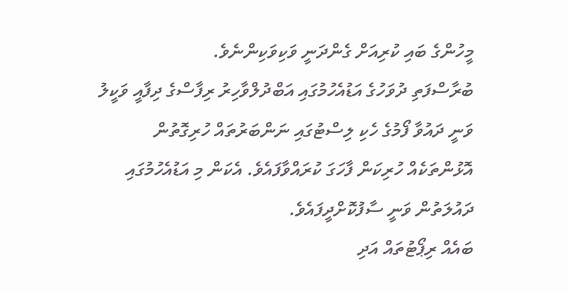މީހުންގެ ބައި ކުރިއަށް ގެންދަނީ ވަކިވަކިންނެވެ.
ބުރާސްފަތި ދުވަހުގެ އަޑުއެހުމުގައި އަބްދުލްވާހިރު ރިފާސްގެ ދިފާއީ ވަކީލު ވަނީ ދައުވާ ފޯމުގެ ހެކި ލިސްޓުގައި ނަންބަރުތައް ހުރިގޮތުން އޮޅުންތަކެއް ހުރިކަން ފާހަގަ ކުރައްވާފައެވެ. އެކަން މި އަޑުއެހުމުގައި ދައުލަތުން ވަނީ ސާފުކޮށްދީފައެވެ.
ބައެއް ރިޕޯޓުތައް އަދި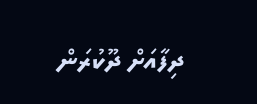ދިފާއަށް ދޫކުރަން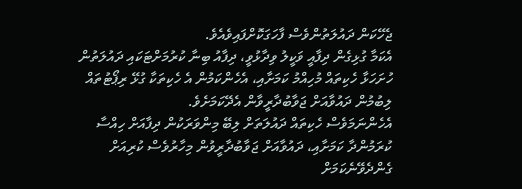ޖެހޭކަން ދައުލަތުންވެސް ފާހަގަކޮށްފައިވެއެވެ.
އެކަމާ ގުޅިގެން ދިފާއީ ވަކީލު ވިދާޅުވީ، ދިފާއު ބިނާ ކުރުމަށްޓަކައި ދައުލަތުން ހުށަހަޅާ ހެކިތައް މުހިއްމު ކަމަށާއި، އެހެންކަމުން އެ ހެކިތަކާ ގުޅޭ ރިޕޯޓުތައް ލިބުމުން ދައުވާއަށް ޖަވާބުދާރީވާން އެދޭކަމަށެވެ.
އެހެންނަމަވެސް ހެކިތައް ދައުލަތަށް ލިބޭ މިންވަރަކުން ދިފާއަށް ހިއްސާ ކުރަމުންދާ ކަމަށާއި، ދައުވާއަށް ޖަވާބުދާރީވުން މިހާރުވެސް ކުރިއަށް ގެންދެވޭނެކަމަށް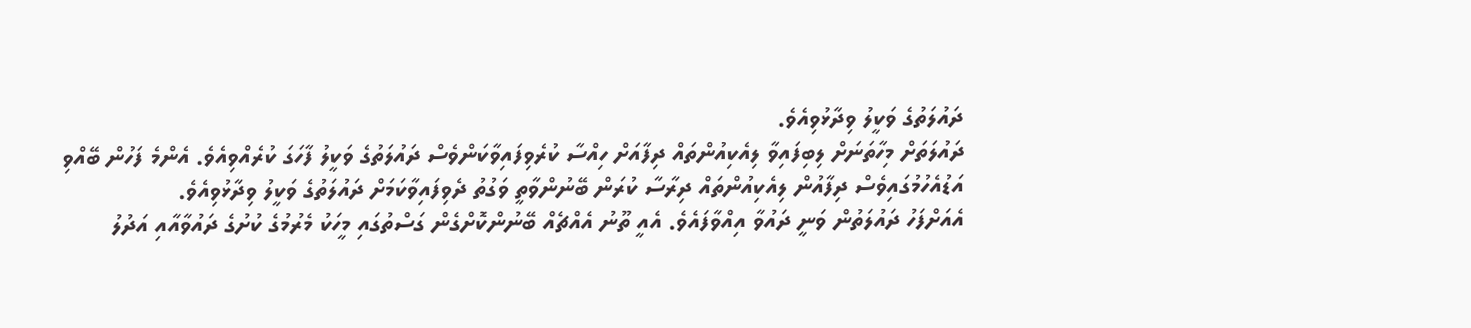ދައުލަތުގެ ވަކީލު ވިދާޅުވިއެވެ.
ދައުލަތަށް މިހާތަނަށް ލިބިފައިވާ ލިއެކިއުންތައް ދިފާއަށް ހިއްސާ ކުރެވިފައިވާކަންވެސް ދައުލަތުގެ ވަކީލު ފާހަގަ ކުރެއްވިއެވެ. އެންމެ ފަހުން ބޭއްވި އަޑުއެހުމުގައިވެސް ދިފާއުން ލިއެކިއުންތައް ދިރާސާ ކުރަން ބޭނުންވާތީ ވަގުތު ދެވިފައިވާކަމަށް ދައުލަތުގެ ވަކީލު ވިދާޅުވިއެވެ.
އެއަށްފަހު ދައުލަތުން ވަނީ ދައުވާ އިއްވާފައެވެ. އެއީ ތޫނު އެއްޗެއް ބޭނުންކޮށްގެން ގަސްތުގައި މީހަކު މެރުމުގެ ކުށުގެ ދައުވާއާއި އަދުލު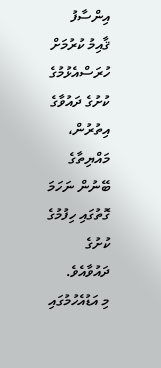އިންސާފު ޤާއިމު ކުރުމަށް ހުރަސްއެޅުމުގެ ކުށުގެ ދައުވާގެ އިތުރުން، މައްޔިތާގެ ބޭނުން ނަހަމަ ގޮތުގައި ހިފުމުގެ ކުށުގެ ދައުވާއެވެ.
މި އަޑުއެހުމުގައި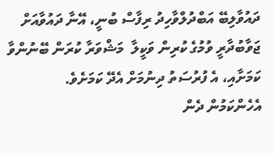ދައުވާލިބޭ އަބްދުލްވާހިދު ރިފާސް ބުނީ، އޭނާ ދައުވާއަށް ޖަވާބުދާރީ ވުމުގެ ކުރިން ވަކީލާ  މަޝްވަރާ ކުރަން ބޭނުންވާ ކަމަށާއި، އެ ފުރުސަތު ދިނުމަށް އެދޭ ކަމަށެވެ.
އެހެންކަމުން ދެން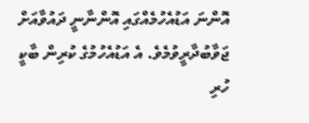އޮންނަ އަޑުއެހުމެއްގައި އޮންނާނީ ދައުވާއަށް ޖަވާބުދާރީވުމެވެ. އެ އަޑުއެހުމުގެ ކުރިން ބާކީ ހުރި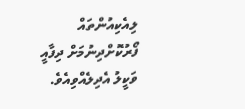ލިއެކިއުންތައް ފޯރުކޮށްދިނުމަށް ދިފާއީ ވަކީލު އެދިލެއްވިއެވެ.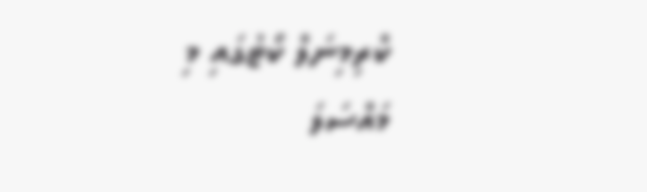ކްރިމިނަލް ކޯޓުގައި މި މައްސަލަ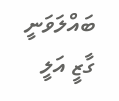ބައްލަވަނީ ގާޒީ އަލީ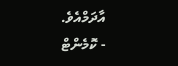އާދަމްއެވެ.
- ކޮމެންޓް